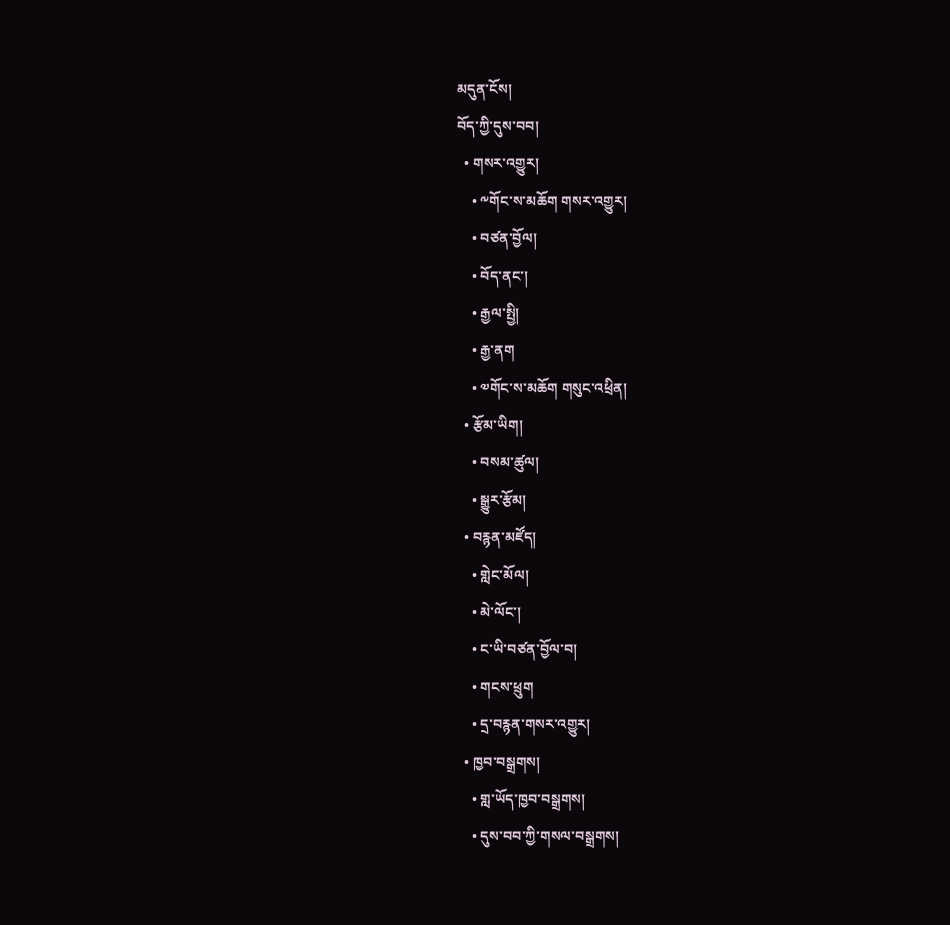མདུན་ངོས།
བོད་ཀྱི་དུས་བབ།
  • གསར་འགྱུར།
    • ༸གོང་ས་མཆོག གསར་འགྱུར།
    • བཙན་བྱོལ།
    • བོད་ནང་།
    • རྒྱལ་སྤྱི།
    • རྒྱ་ནག
    • ༧གོང་ས་མཆོག གསུང་འཕྲིན།
  • རྩོམ་ཡིག།
    • བསམ་ཚུལ།
    • སྒྱུར་རྩོམ།
  • བརྙན་མཛོད།
    • གླེང་མོལ།
    • མེ་ལོང་།
    • ང་ཡི་བཙན་བྱོལ་བ།
    • གངས་ཕྲུག
    • དྲ་བརྙན་གསར་འགྱུར།
  • ཁྱབ་བསྒྲགས།
    • གླ་ཡོད་ཁྱབ་བསྒྲགས།
    • དུས་བབ་ཀྱི་གསལ་བསྒྲགས།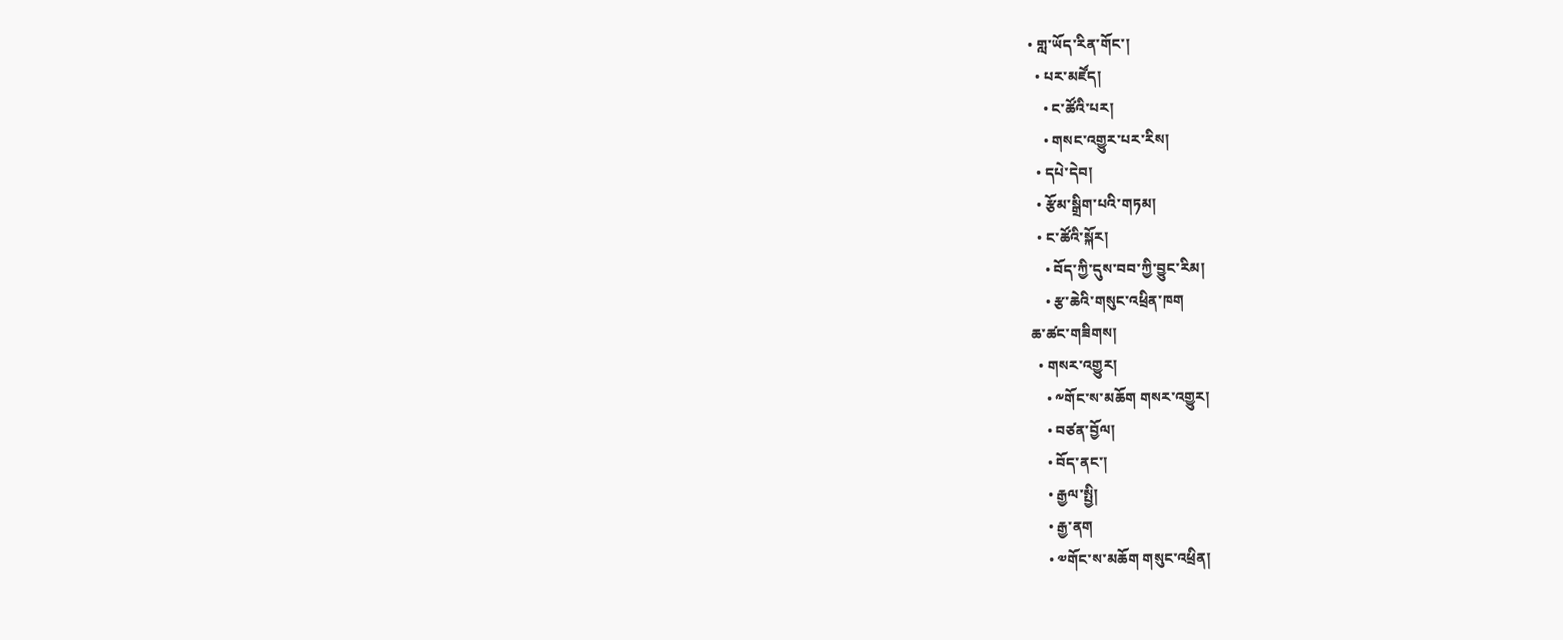• གླ་ཡོད་རིན་གོང་།
  • པར་མཛོད།
    • ང་ཚོའི་པར།
    • གསང་འགྱུར་པར་རིས།
  • དཔེ་དེབ།
  • རྩོམ་སྒྲིག་པའི་གཏམ།
  • ང་ཚོའི་སྐོར།
    • བོད་ཀྱི་དུས་བབ་ཀྱི་བྱུང་རིམ།
    • རྩ་ཆེའི་གསུང་འཕྲིན་ཁག
ཆ་ཚང་གཟིགས།
  • གསར་འགྱུར།
    • ༸གོང་ས་མཆོག གསར་འགྱུར།
    • བཙན་བྱོལ།
    • བོད་ནང་།
    • རྒྱལ་སྤྱི།
    • རྒྱ་ནག
    • ༧གོང་ས་མཆོག གསུང་འཕྲིན།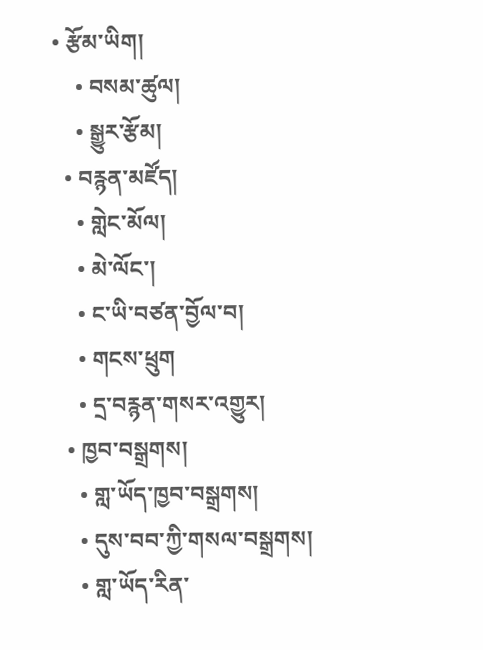• རྩོམ་ཡིག།
    • བསམ་ཚུལ།
    • སྒྱུར་རྩོམ།
  • བརྙན་མཛོད།
    • གླེང་མོལ།
    • མེ་ལོང་།
    • ང་ཡི་བཙན་བྱོལ་བ།
    • གངས་ཕྲུག
    • དྲ་བརྙན་གསར་འགྱུར།
  • ཁྱབ་བསྒྲགས།
    • གླ་ཡོད་ཁྱབ་བསྒྲགས།
    • དུས་བབ་ཀྱི་གསལ་བསྒྲགས།
    • གླ་ཡོད་རིན་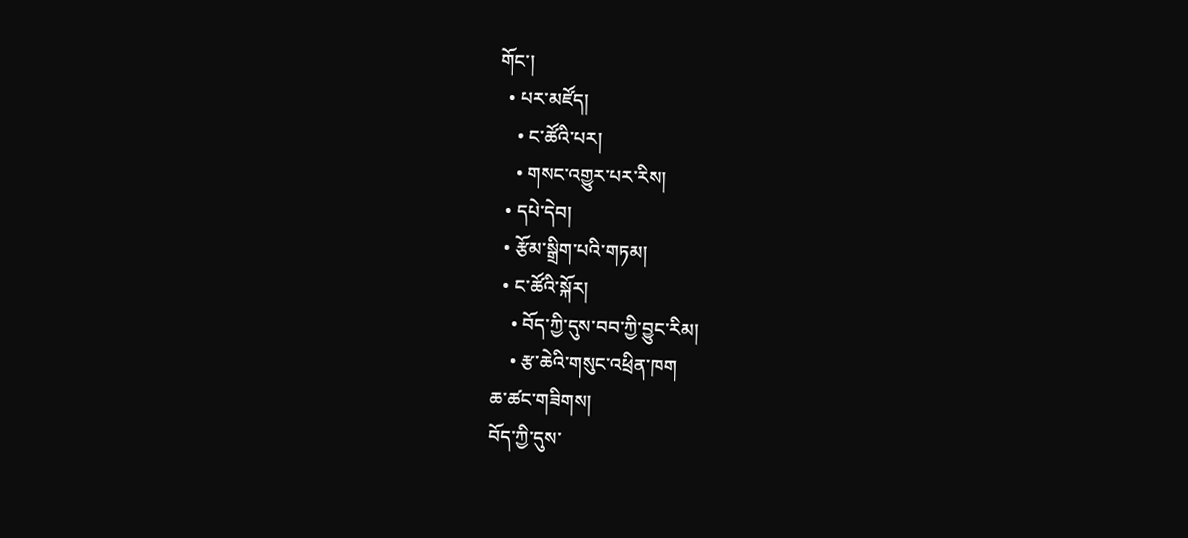གོང་།
  • པར་མཛོད།
    • ང་ཚོའི་པར།
    • གསང་འགྱུར་པར་རིས།
  • དཔེ་དེབ།
  • རྩོམ་སྒྲིག་པའི་གཏམ།
  • ང་ཚོའི་སྐོར།
    • བོད་ཀྱི་དུས་བབ་ཀྱི་བྱུང་རིམ།
    • རྩ་ཆེའི་གསུང་འཕྲིན་ཁག
ཆ་ཚང་གཟིགས།
བོད་ཀྱི་དུས་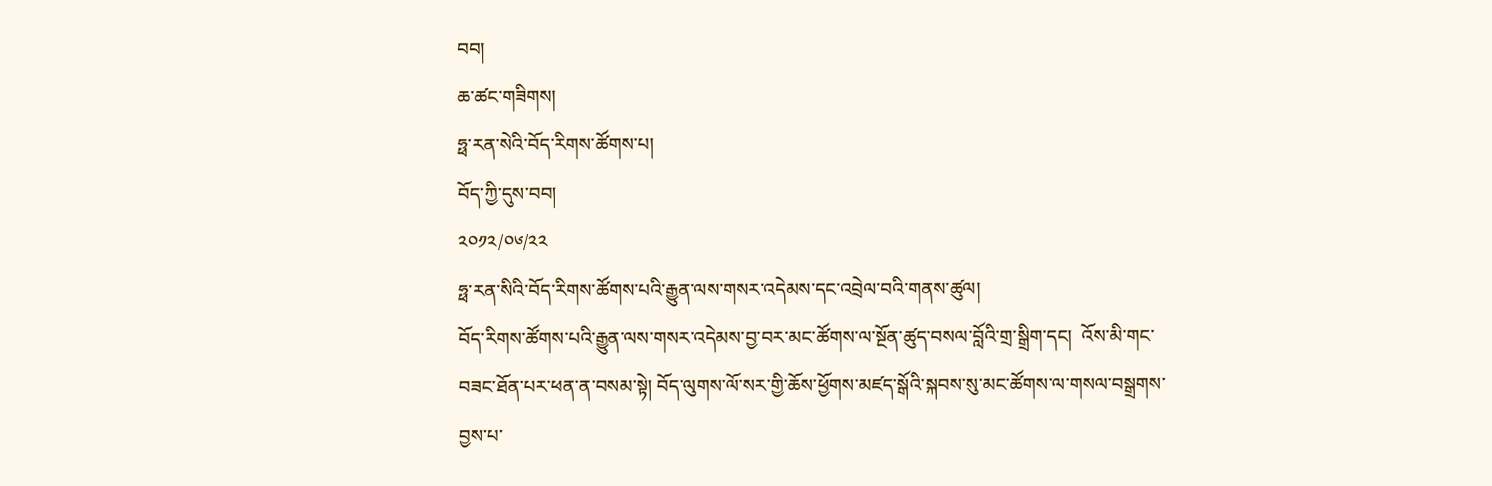བབ།
ཆ་ཚང་གཟིགས།
ཧྥ་རན་སེའི་བོད་རིགས་ཚོགས་པ།
བོད་ཀྱི་དུས་བབ།
༢༠༡༢/༠༦/༢༢
ཧྥ་རན་སིའི་བོད་རིགས་ཚོགས་པའི་རྒྱུན་ལས་གསར་འདེམས་དང་འབྲེལ་བའི་གནས་ཚུལ།
བོད་རིགས་ཚོགས་པའི་རྒྱུན་ལས་གསར་འདེམས་བྱ་བར་མང་ཚོགས་ལ་སྔོན་ཚུད་བསལ་བློའི་གྲ་སྒྲིག་དང།  འོས་མི་གང་བཟང་ཐོན་པར་ཕན་ན་བསམ་སྟེ། བོད་ལུགས་ལོ་སར་གྱི་ཆོས་ཕྱོགས་མཛད་སྒོའི་སྐབས་སུ་མང་ཚོགས་ལ་གསལ་བསྒྲགས་བྱས་པ་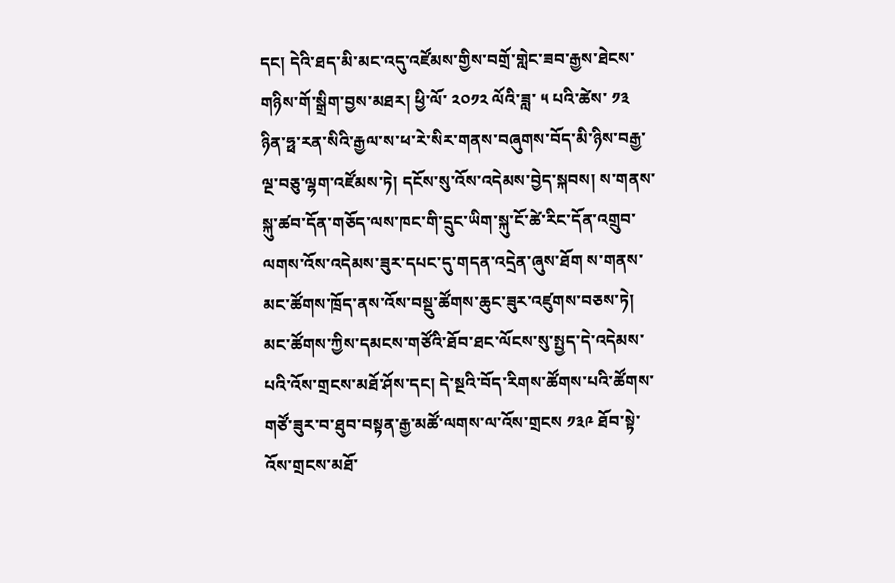དང། དེའི་ཐད་མི་མང་འདུ་འཛོམས་གྱིས་བགྲོ་གླེང་ཟབ་རྒྱས་ཐེངས་གཉིས་གོ་སྒྲིག་བྱས་མཐར། ཕྱི་ལོ་ ༢༠༡༢ ལོའི་ཟླ་ ༥ པའི་ཚེས་ ༡༣ ཉིན་ཧྥ་རན་སིའི་རྒྱལ་ས་ཕ་རེ་སིར་གནས་བཞུགས་བོད་མི་ཉིས་བརྒྱ་ལྔ་བཅུ་ལྷག་འཛོམས་ཏེ། དངོས་སུ་འོས་འདེམས་བྱེད་སྐབས། ས་གནས་སྐུ་ཚབ་དོན་གཅོད་ལས་ཁང་གི་དྲུང་ཡིག་སྐུ་ངོ་ཚེ་རིང་དོན་འགྲུབ་ལགས་འོས་འདེམས་ཟུར་དཔང་དུ་གདན་འདྲེན་ཞུས་ཐོག ས་གནས་མང་ཚོགས་ཁྲོད་ནས་འོས་བསྡུ་ཚོགས་ཆུང་ཟུར་འཛུགས་བཅས་ཏེ། མང་ཚོགས་ཀྱིས་དམངས་གཙོའི་ཐོབ་ཐང་ལོངས་སུ་སྤྱད་དེ་འདེམས་པའི་འོས་གྲངས་མཐོ་ཤོས་དང། དེ་སྔའི་བོད་རིགས་ཚོགས་པའི་ཚོགས་གཙོ་ཟུར་བ་ཐུབ་བསྟན་རྒྱ་མཚོ་ལགས་ལ་འོས་གྲངས ༡༣༩ ཐོབ་སྟེ་འོས་གྲངས་མཐོ་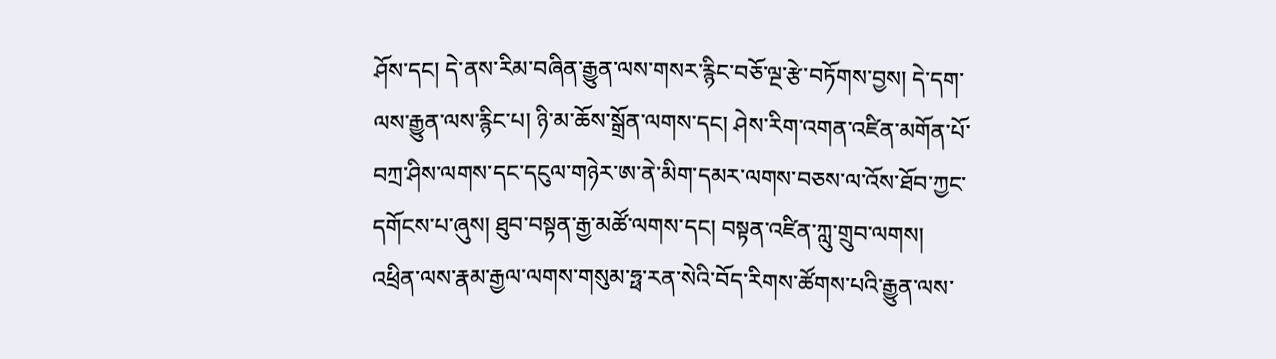ཤོས་དང། དེ་ནས་རིམ་བཞིན་རྒྱུན་ལས་གསར་རྙིང་བཅོ་ལྔ་རྩེ་བཏོགས་བྱས། དེ་དག་ལས་རྒྱུན་ལས་རྙིང་པ། ཉི་མ་ཆོས་སྒྲོན་ལགས་དང། ཤེས་རིག་འགན་འཛིན་མགོན་པོ་བཀྲ་ཤིས་ལགས་དང་དངུལ་གཉེར་ཨ་ནེ་མིག་དམར་ལགས་བཅས་ལ་འོས་ཐོབ་ཀྱང་དགོངས་པ་ཞུས། ཐུབ་བསྟན་རྒྱ་མཚོ་ལགས་དང། བསྟན་འཛིན་ཀླུ་གྲུབ་ལགས། འཕྲིན་ལས་རྣམ་རྒྱལ་ལགས་གསུམ་ཧྥ་རན་སེའི་བོད་རིགས་ཚོགས་པའི་རྒྱུན་ལས་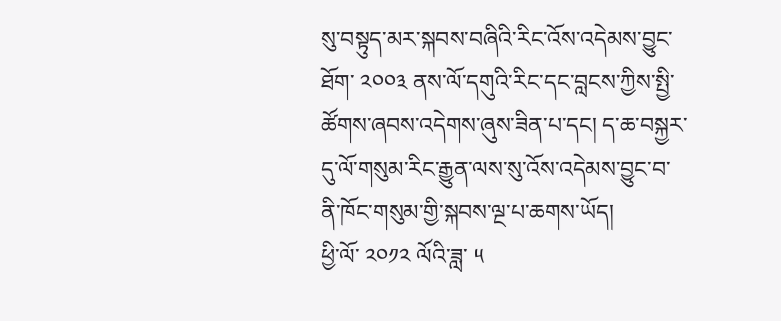སུ་བསྟུད་མར་སྐབས་བཞིའི་རིང་འོས་འདེམས་བྱུང་ཐོག་ ༢༠༠༣ ནས་ལོ་དགུའི་རིང་དང་བླངས་ཀྱིས་སྤྱི་ཚོགས་ཞབས་འདེགས་ཞུས་ཟིན་པ་དང། ད་ཆ་བསྐྱར་དུ་ལོ་གསུམ་རིང་རྒྱུན་ལས་སུ་འོས་འདེམས་བྱུང་བ་ནི་ཁོང་གསུམ་གྱི་སྐབས་ལྔ་པ་ཆགས་ཡོད།
ཕྱི་ལོ་ ༢༠༡༢ ལོའི་ཟླ་ ༥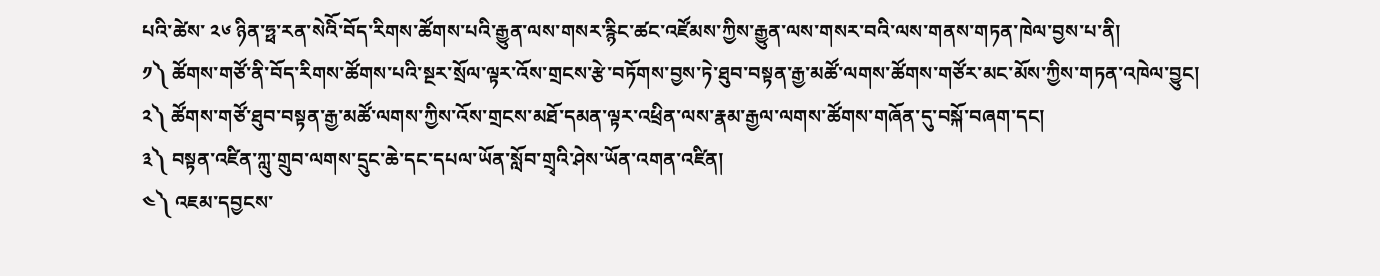པའི་ཚེས་ ༢༦ ཉིན་ཧྥ་རན་སེའིོ་བོད་རིགས་ཚོགས་པའི་རྒྱུན་ལས་གསར་རྙིང་ཚང་འཛོམས་ཀྱིས་རྒྱུན་ལས་གསར་བའི་ལས་གནས་གཏན་ཁེལ་བྱས་པ་ནི།
༡༽ ཚོགས་གཙོ་ནི་བོད་རིགས་ཚོགས་པའི་སྔར་སྲོལ་ལྟར་འོས་གྲངས་རྩེ་བཏོགས་བྱས་ཏེ་ཐུབ་བསྟན་རྒྱ་མཚོ་ལགས་ཚོགས་གཙོར་མང་མོས་ཀྱིས་གཏན་འཁེལ་བྱུང།
༢༽ ཚོགས་གཙོ་ཐུབ་བསྟན་རྒྱ་མཚོ་ལགས་ཀྱིས་འོས་གྲངས་མཐོ་དམན་ལྟར་འཕྲིན་ལས་རྣམ་རྒྱལ་ལགས་ཚོགས་གཞོན་དུ་བསྐོ་བཞག་དང།
༣༽ བསྟན་འཛིན་ཀླུ་གྲུབ་ལགས་དྲུང་ཆེ་དང་དཔལ་ཡོན་སློབ་གྲྭའི་ཤེས་ཡོན་འགན་འཛིན།
༤༽ འཇམ་དབྱངས་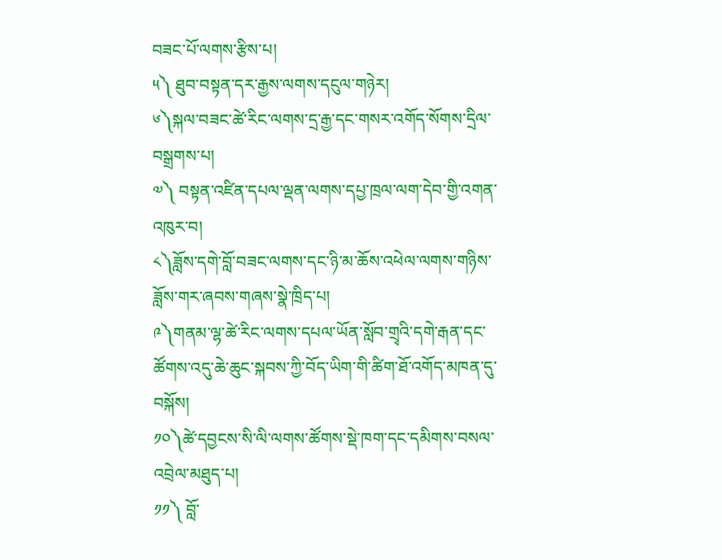བཟང་པོ་ལགས་རྩིས་པ།
༥༽ ཐུབ་བསྟན་དར་རྒྱས་ལགས་དངུལ་གཉེར།
༦༽སྐལ་བཟང་ཚེ་རིང་ལགས་དྲ་རྒྱ་དང་གསར་འགོད་སོགས་དྲིལ་བསྒྲགས་པ།
༧༽ བསྟན་འཛིན་དཔལ་ལྡན་ལགས་དཔྱ་ཁྲལ་ལག་དེབ་གྱི་འགན་འཁུར་བ།
༨༽ཟློས་དགེ་བློ་བཟང་ལགས་དང་ཉི་མ་ཆོས་འཕེལ་ལགས་གཉིས་ཟློས་གར་ཞབས་གཞས་སྣེ་ཁྲིད་པ།
༩༽གནམ་ལྷ་ཚེ་རིང་ལགས་དཔལ་ཡོན་སློབ་གྲྭའི་དགེ་རྒན་དང་ཚོགས་འདུ་ཆེ་ཆུང་སྐབས་ཀྱི་བོད་ཡིག་གི་ཚིག་ཐོ་འགོད་མཁན་དུ་བསྐོས།
༡༠༽ཚེ་དབྱངས་སི་ལི་ལགས་ཚོགས་སྡེ་ཁག་དང་དམིགས་བསལ་འབྲེལ་མཐུད་པ།
༡༡༽ བློ་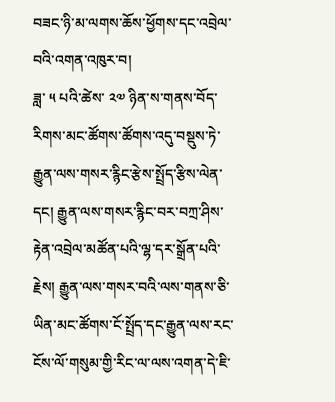བཟང་ཉི་མ་ལགས་ཆོས་ཕྱོགས་དང་འབྲེལ་བའི་འགན་འཁུར་བ།
ཟླ་ ༥ པའི་ཚེས་ ༢༧ ཉིན་ས་གནས་བོད་རིགས་མང་ཚོགས་ཚོགས་འདུ་བསྡུས་ཏེ་རྒྱུན་ལས་གསར་རྙིང་རྩེས་སྤྲོད་རྩིས་ལེན་དང། རྒྱུན་ལས་གསར་རྙིང་བར་བཀྲ་ཤིས་རྟེན་འབྲེལ་མཚོན་པའི་ལྷ་དར་སྒྲོན་པའི་རྗེས། རྒྱུན་ལས་གསར་བའི་ལས་གནས་ཅི་ཡིན་མང་ཚོགས་ངོ་སྤྲོད་དང་རྒྱུན་ལས་རང་ངོས་ལོ་གསུམ་གྱི་རིང་ལ་ལས་འགན་དེ་ཇི་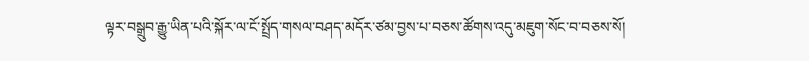ལྟར་བསྒྲུབ་རྒྱུ་ཡིན་པའི་སྐོར་ལ་ངོ་སྤྲོད་གསལ་བཤད་མདོར་ཙམ་བྱས་པ་བཅས་ཚོགས་འདུ་མཇུག་སོང་བ་བཅས་སོ།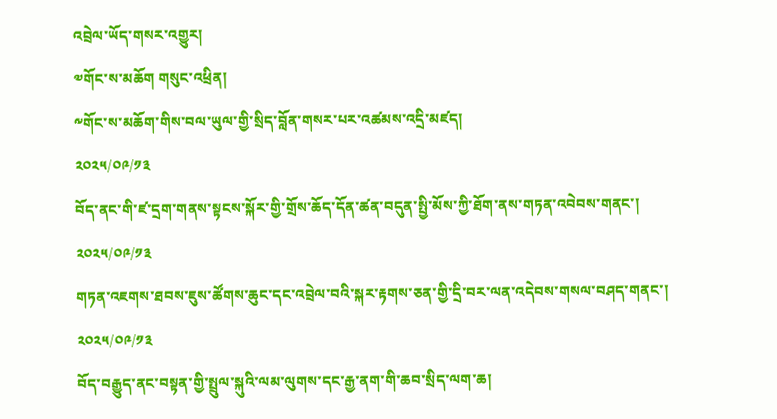འབྲེལ་ཡོད་གསར་འགྱུར།
༧གོང་ས་མཆོག གསུང་འཕྲིན།
༸གོང་ས་མཆོག་གིས་བལ་ཡུལ་གྱི་སྲིད་བློན་གསར་པར་འཚམས་འདྲི་མཛད།
༢༠༢༥/༠༩/༡༣
བོད་ནང་གི་ཛ་དྲག་གནས་སྟངས་སྐོར་གྱི་གྲོས་ཆོད་དོན་ཚན་བདུན་སྤྱི་མོས་ཀྱི་ཐོག་ནས་གཏན་འབེབས་གནང་།
༢༠༢༥/༠༩/༡༣
གཏན་འཇགས་ཐབས་ཇུས་ཚོགས་ཆུང་དང་འབྲེལ་བའི་སྐར་རྟགས་ཅན་གྱི་དྲི་བར་ལན་འདེབས་གསལ་བཤད་གནང་།
༢༠༢༥/༠༩/༡༣
བོད་བརྒྱུད་ནང་བསྟན་གྱི་སྤྲུལ་སྐུའི་ལམ་ལུགས་དང་རྒྱ་ནག་གི་ཆབ་སྲིད་ལག་ཆ།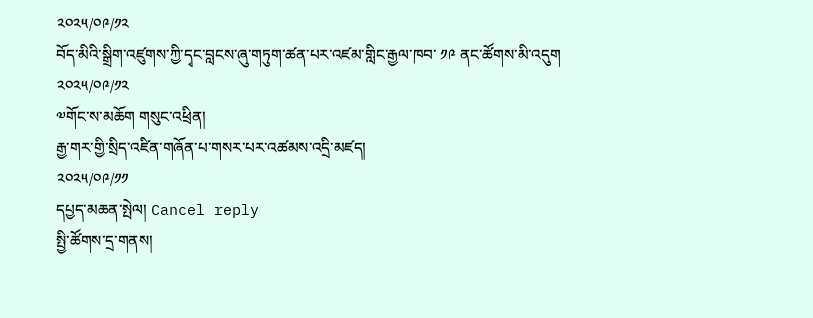༢༠༢༥/༠༩/༡༢
བོད་མིའི་སྒྲིག་འཛུགས་ཀྱི་དྭང་བླངས་ཞུ་གཏུག་ཚན་པར་འཛམ་གླིང་རྒྱལ་ཁབ་ ༡༩ ནང་ཚོགས་མི་འདུག
༢༠༢༥/༠༩/༡༢
༧གོང་ས་མཆོག གསུང་འཕྲིན།
རྒྱ་གར་གྱི་སྲིད་འཛིན་གཞོན་པ་གསར་པར་འཚམས་འདྲི་མཛད།
༢༠༢༥/༠༩/༡༡
དཔྱད་མཆན་སྤེལ། Cancel reply
སྤྱི་ཚོགས་དྲ་གནས།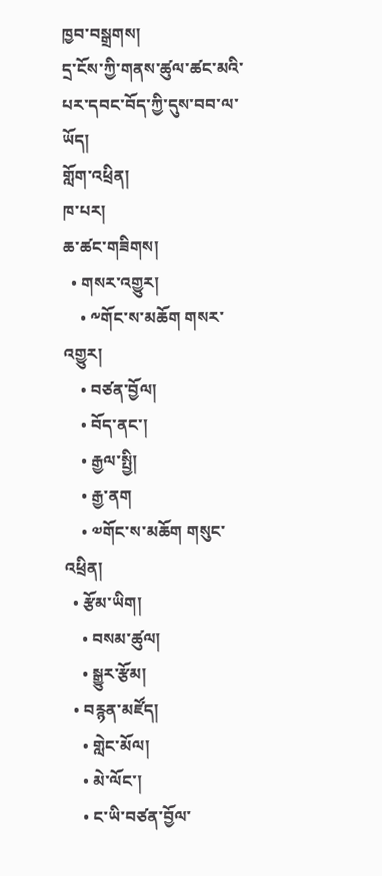ཁྱབ་བསྒྲགས།
དྲ་ངོས་ཀྱི་གནས་ཚུལ་ཚང་མའི་པར་དབང་བོད་ཀྱི་དུས་བབ་ལ་ཡོད།
གློག་འཕྲིན།
ཁ་པར།
ཆ་ཚང་གཟིགས།
  • གསར་འགྱུར།
    • ༸གོང་ས་མཆོག གསར་འགྱུར།
    • བཙན་བྱོལ།
    • བོད་ནང་།
    • རྒྱལ་སྤྱི།
    • རྒྱ་ནག
    • ༧གོང་ས་མཆོག གསུང་འཕྲིན།
  • རྩོམ་ཡིག།
    • བསམ་ཚུལ།
    • སྒྱུར་རྩོམ།
  • བརྙན་མཛོད།
    • གླེང་མོལ།
    • མེ་ལོང་།
    • ང་ཡི་བཙན་བྱོལ་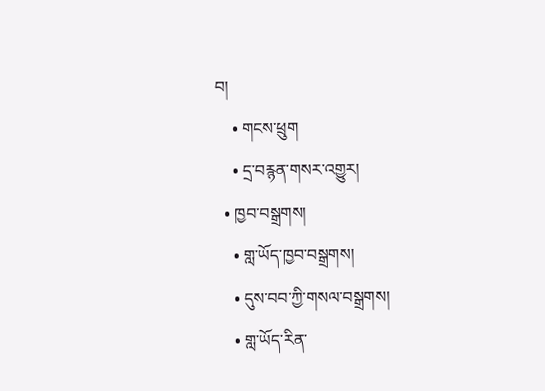བ།
    • གངས་ཕྲུག
    • དྲ་བརྙན་གསར་འགྱུར།
  • ཁྱབ་བསྒྲགས།
    • གླ་ཡོད་ཁྱབ་བསྒྲགས།
    • དུས་བབ་ཀྱི་གསལ་བསྒྲགས།
    • གླ་ཡོད་རིན་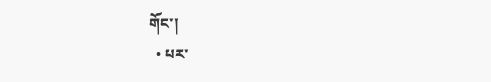གོང་།
  • པར་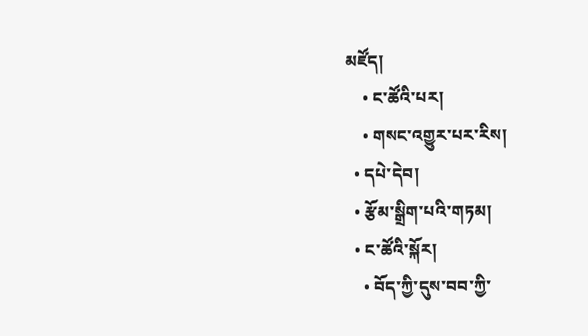མཛོད།
    • ང་ཚོའི་པར།
    • གསང་འགྱུར་པར་རིས།
  • དཔེ་དེབ།
  • རྩོམ་སྒྲིག་པའི་གཏམ།
  • ང་ཚོའི་སྐོར།
    • བོད་ཀྱི་དུས་བབ་ཀྱི་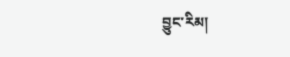བྱུང་རིམ།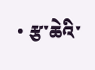• རྩ་ཆེའི་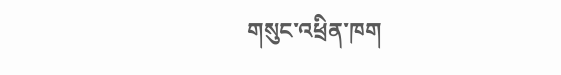གསུང་འཕྲིན་ཁག